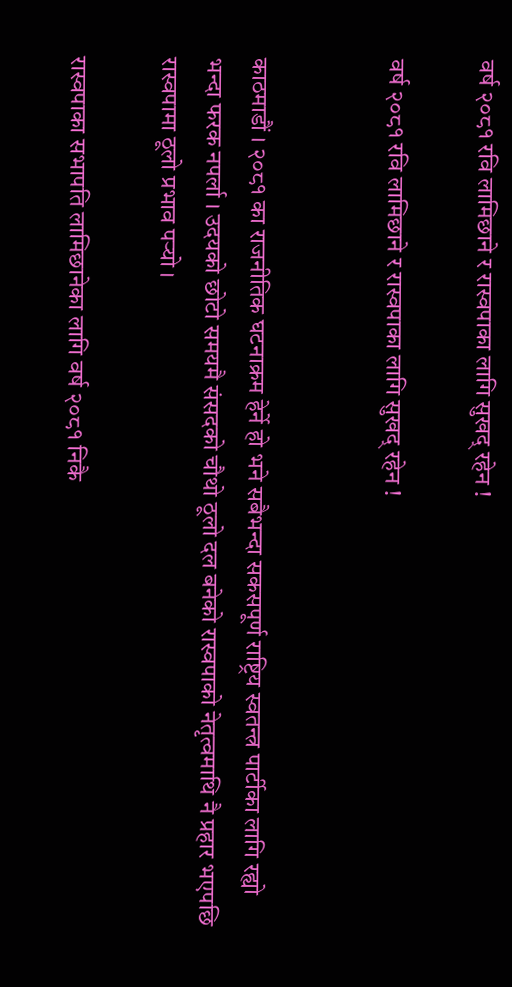वर्ष २०८१ रवि लामिछाने र रास्वपाका लागि सुखद् रहेन !

वर्ष २०८१ रवि लामिछाने र रास्वपाका लागि सुखद् रहेन !


काठमाडौं । २०८१ का राजनीतिक घटनाक्रम हेर्ने हो भने सबैभन्दा सकसपूर्ण राष्ट्रिय स्वतन्त्र पार्टीका लागि रह्यो भन्दा फरक नपर्ला । उदयको छोटो समयमै संसदको चौथो ठूलो दल बनेको रास्वपाको नेतृत्वमाथि नै प्रहार भएपछि रास्वपामा ठूलो प्रभाव पर्‍यो ।

रास्वपाका सभापति लामिछानेका लागि वर्ष २०८१ निकै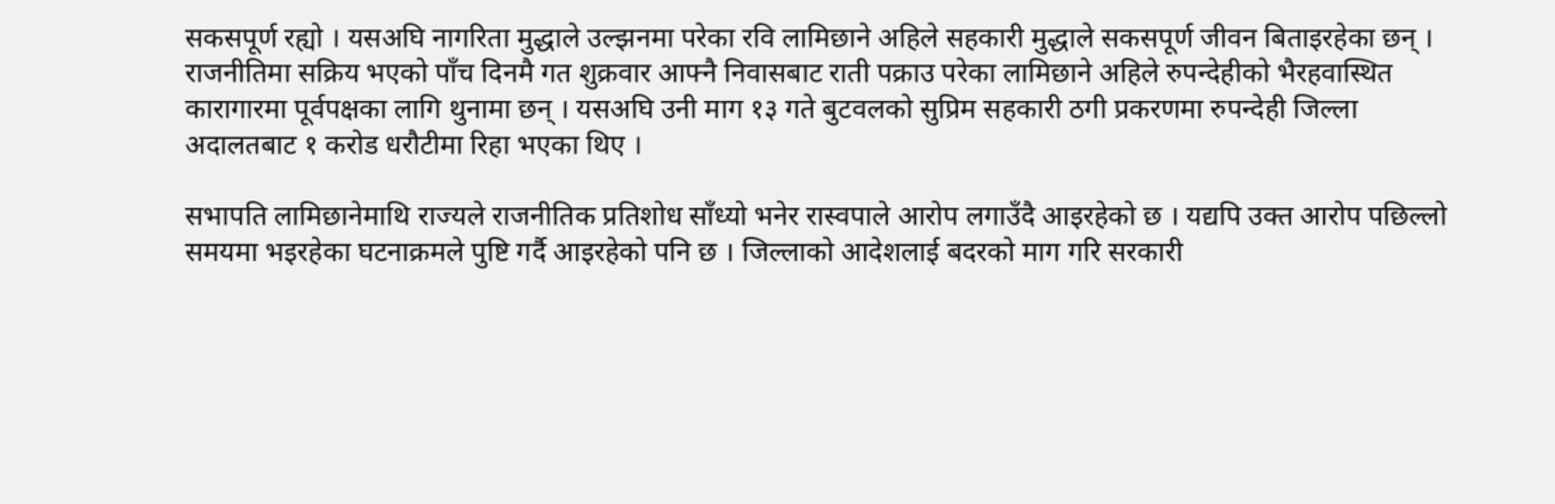सकसपूर्ण रह्यो । यसअघि नागरिता मुद्धाले उल्झनमा परेका रवि लामिछाने अहिले सहकारी मुद्धाले सकसपूर्ण जीवन बिताइरहेका छन् । राजनीतिमा सक्रिय भएको पाँच दिनमै गत शुक्रवार आफ्नै निवासबाट राती पक्राउ परेका लामिछाने अहिले रुपन्देहीको भैरहवास्थित कारागारमा पूर्वपक्षका लागि थुनामा छन् । यसअघि उनी माग १३ गते बुटवलको सुप्रिम सहकारी ठगी प्रकरणमा रुपन्देही जिल्ला अदालतबाट १ करोड धरौटीमा रिहा भएका थिए ।

सभापति लामिछानेमाथि राज्यले राजनीतिक प्रतिशोध साँध्यो भनेर रास्वपाले आरोप लगाउँदै आइरहेको छ । यद्यपि उक्त आरोप पछिल्लो समयमा भइरहेका घटनाक्रमले पुष्टि गर्दै आइरहेको पनि छ । जिल्लाको आदेशलाई बदरको माग गरि सरकारी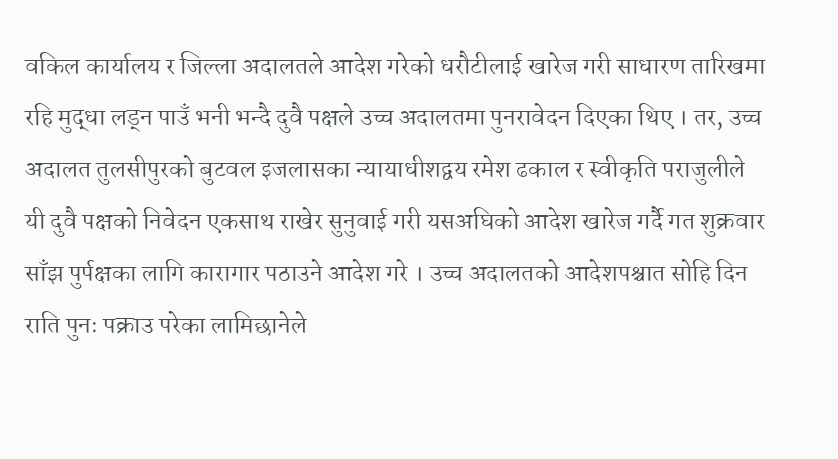वकिल कार्यालय र जिल्ला अदालतले आदेश गरेको धरौटीलाई खारेज गरी साधारण तारिखमा रहि मुद्धा लड्न पाउँ भनी भन्दै दुवै पक्षले उच्च अदालतमा पुनरावेदन दिएका थिए । तर, उच्च अदालत तुलसीपुरको बुटवल इजलासका न्यायाधीशद्वय रमेश ढकाल र स्वीकृति पराजुलीले यी दुवै पक्षको निवेदन एकसाथ राखेर सुनुवाई गरी यसअघिको आदेश खारेज गर्दै गत शुक्रवार साँझ पुर्पक्षका लागि कारागार पठाउने आदेश गरे । उच्च अदालतको आदेशपश्चात सोहि दिन राति पुनः पक्राउ परेका लामिछानेले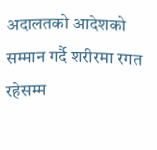अदालतको आदेशको सम्मान गर्दै शरीरमा रगत रहेसम्म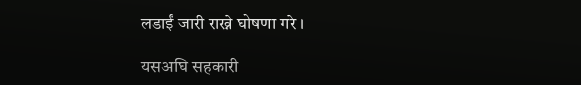लडाईं जारी राख्ने घोषणा गरे ।

यसअघि सहकारी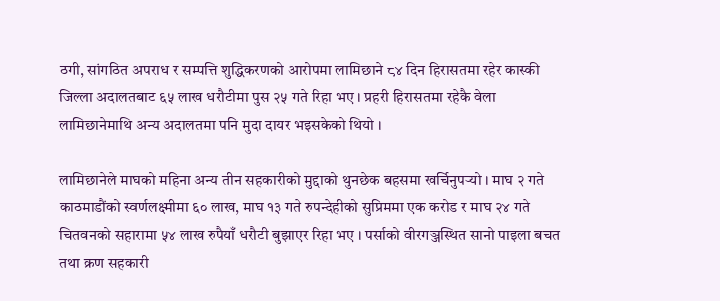ठगी, सांगठित अपराध र सम्पत्ति शुद्धिकरणको आरोपमा लामिछाने ८४ दिन हिरासतमा रहेर कास्की जिल्ला अदालतबाट ६५ लाख धरौटीमा पुस २५ गते रिहा भए । प्रहरी हिरासतमा रहेकै वेला लामिछानेमाथि अन्य अदालतमा पनि मुदा दायर भइसकेको थियो ।

लामिछानेले माघको महिना अन्य तीन सहकारीको मुद्दाको थुनछेक बहसमा खर्चिनुपर्‍यो । माघ २ गते काठमाडौंको स्वर्णलक्ष्मीमा ६० लाख, माघ १३ गते रुपन्देहीको सुप्रिममा एक करोड र माघ २४ गते चितवनको सहारामा ५४ लाख रुपैयाँ धरौटी बुझाएर रिहा भए । पर्साको वीरगञ्जस्थित सानो पाइला बचत तथा क्रण सहकारी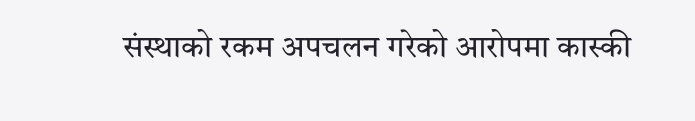संस्थाको रकम अपचलन गरेको आरोपमा कास्की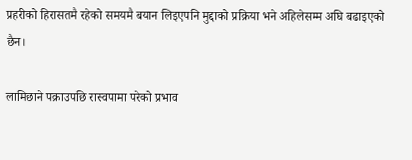प्रहरीको हिरासतमै रहेको समयमै बयान लिइएपनि मुद्दाको प्रक्रिया भने अहिलेसम्म अघि बढाइएको छैन।

लामिछाने पक्राउपछि रास्वपामा परेको प्रभाव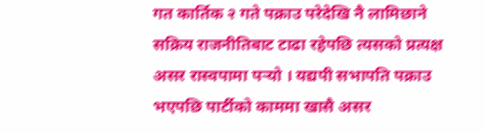गत कार्तिक २ गते पक्राउ परेदेखि नै लामिछाने सक्रिय राजनीतिबाट टाढा रहेपछि त्यसको प्रत्यक्ष असर रास्वपामा पर्‍यो । यद्यपी सभापति पक्राउ भएपछि पार्टीको काममा खासै असर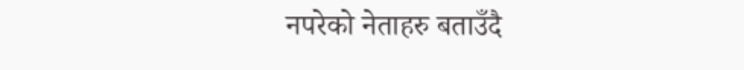नपरेको नेताहरु बताउँदै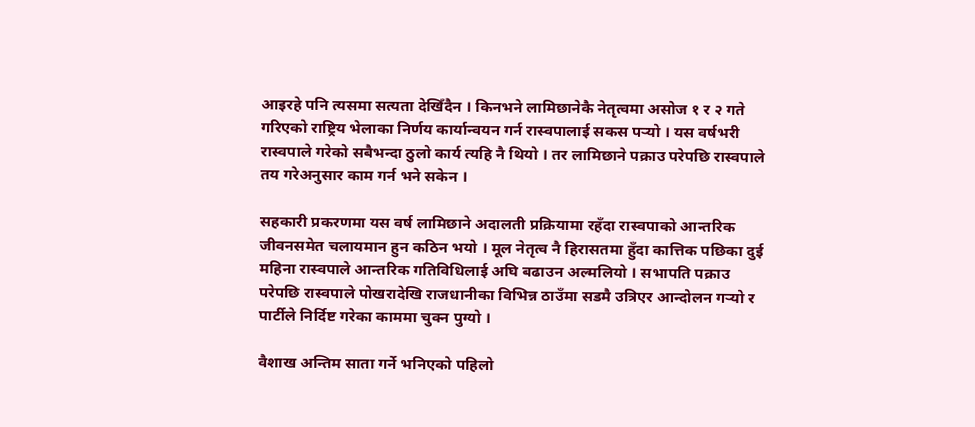आइरहे पनि त्यसमा सत्यता देखिँदैन । किनभने लामिछानेकै नेतृत्वमा असोज १ र २ गते गरिएको राष्ट्रिय भेलाका निर्णय कार्यान्वयन गर्न रास्वपालाई सकस पर्‍यो । यस वर्षभरी रास्वपाले गरेको सबैभन्दा ठुलो कार्य त्यहि नै थियो । तर लामिछाने पक्राउ परेपछि रास्वपाले तय गरेअनुसार काम गर्न भने सकेन ।

सहकारी प्रकरणमा यस वर्ष लामिछाने अदालती प्रक्रियामा रहँदा रास्वपाको आन्तरिक जीवनसमेत चलायमान हुन कठिन भयो । मूल नेतृत्व नै हिरासतमा हुँदा कात्तिक पछिका दुई महिना रास्वपाले आन्तरिक गतिविधिलाई अघि बढाउन अल्मलियो । सभापति पक्राउ परेपछि रास्वपाले पोखरादेखि राजधानीका विभिन्न ठाउँमा सडमै उत्रिएर आन्दोलन गर्‍यो र पार्टीले निर्दिष्ट गरेका काममा चुक्न पुग्यो ।

वैशाख अन्तिम साता गर्ने भनिएको पहिलो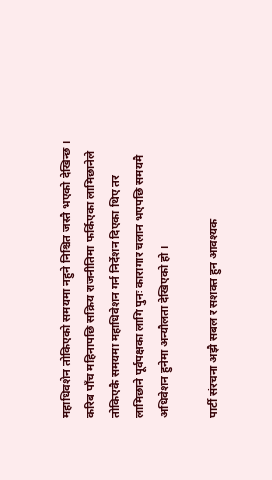महाधिवशेन तोकिएको समयमा नहुने निश्चित जस्तै भएको देखिन्छ । करिब पाँच महिनापछि सक्रिय राजनीतिमा फर्किएका लामिछानेले तोकिएकै समयमा महाधिवेशन गर्न निर्देशन दिएका थिए तर लामिछाने पूर्वपक्षका लागि पुनः कारागार चलान भएपछि समयमै अधिवेशन हुनेमा अन्यौलता देखिएको हो ।

पार्टी संरचना अझै सबल र सशक्त हुन आवश्यक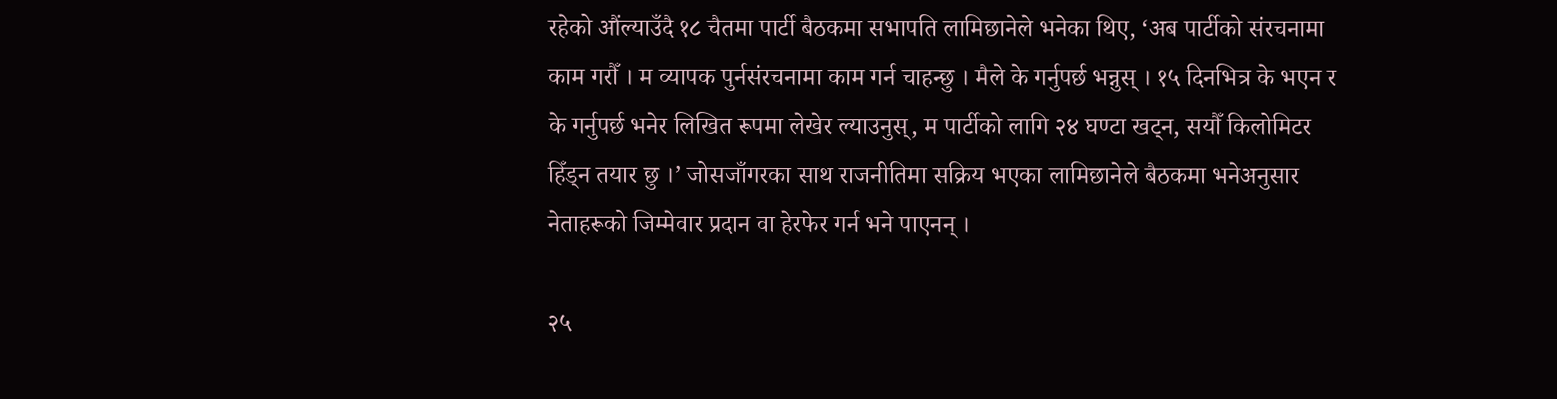रहेको औंल्याउँदै १८ चैतमा पार्टी बैठकमा सभापति लामिछानेले भनेका थिए, ‘अब पार्टीको संरचनामा काम गरौँ । म व्यापक पुर्नसंरचनामा काम गर्न चाहन्छु । मैले के गर्नुपर्छ भन्नुस् । १५ दिनभित्र के भएन र के गर्नुपर्छ भनेर लिखित रूपमा लेखेर ल्याउनुस्, म पार्टीको लागि २४ घण्टा खट्न, सयौँ किलोमिटर हिँड्न तयार छु ।’ जोसजाँगरका साथ राजनीतिमा सक्रिय भएका लामिछानेले बैठकमा भनेअनुसार नेताहरूको जिम्मेवार प्रदान वा हेरफेर गर्न भने पाएनन् ।

२५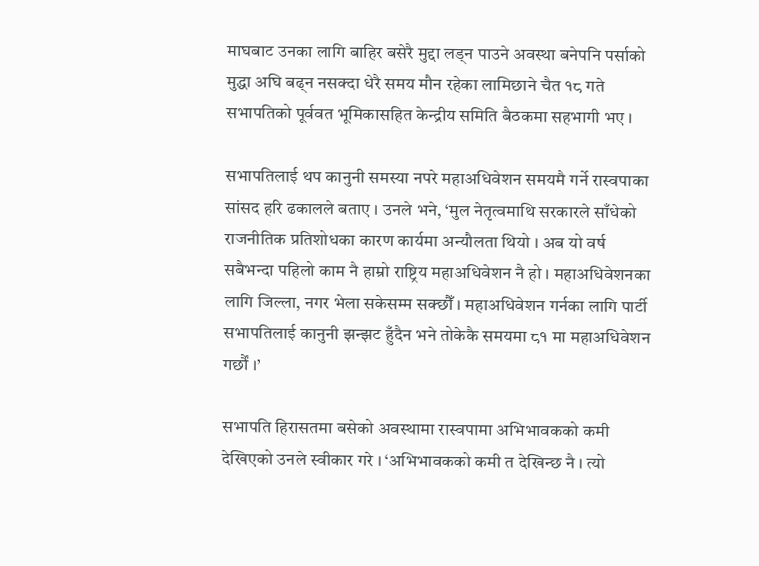माघबाट उनका लागि बाहिर बसेरै मुद्दा लड्न पाउने अवस्था बनेपनि पर्साको मुद्धा अघि बढ्न नसक्दा धेरै समय मौन रहेका लामिछाने चैत १८ गते सभापतिको पूर्ववत भूमिकासहित केन्द्रीय समिति बैठकमा सहभागी भए ।

सभापतिलाई थप कानुनी समस्या नपरे महाअधिवेशन समयमै गर्ने रास्वपाका सांसद हरि ढकालले बताए । उनले भने, ‘मुल नेतृत्वमाथि सरकारले साँधेको राजनीतिक प्रतिशोधका कारण कार्यमा अन्यौलता थियो । अब यो वर्ष सबैभन्दा पहिलो काम नै हाम्रो राष्ट्रिय महाअधिवेशन नै हो । महाअधिवेशनका लागि जिल्ला, नगर भेला सकेसम्म सक्छौँ । महाअधिवेशन गर्नका लागि पार्टी सभापतिलाई कानुनी झन्झट हुँदैन भने तोकेकै समयमा ८१ मा महाअधिवेशन गर्छौं ।’

सभापति हिरासतमा बसेको अवस्थामा रास्वपामा अभिभावकको कमी देखिएको उनले स्वीकार गरे । ‘अभिभावकको कमी त देखिन्छ नै । त्यो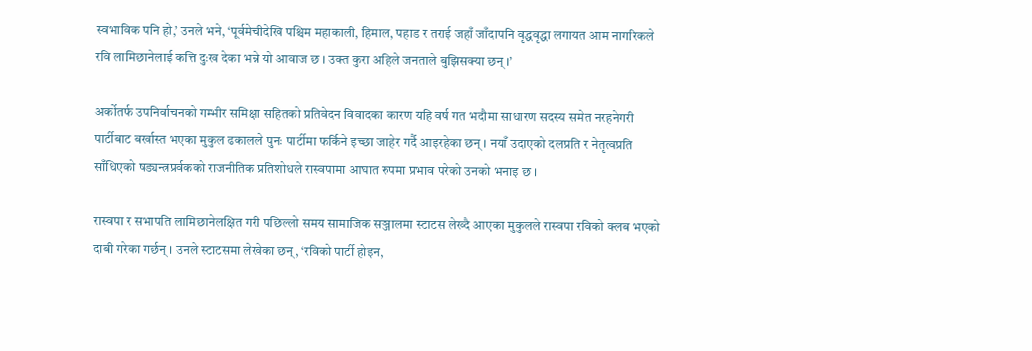स्वभाविक पनि हो,’ उनले भने, ‘पूर्वमेचीदेखि पश्चिम महाकाली, हिमाल, पहाड र तराई जहाँ जाँदापनि वृद्धवृद्धा लगायत आम नागरिकले रवि लामिछानेलाई कत्ति दुःख देका भन्ने यो आवाज छ । उक्त कुरा अहिले जनताले बुझिसक्या छन् ।’

अर्कोतर्फ उपनिर्वाचनको गम्भीर समिक्षा सहितको प्रतिवेदन विवादका कारण यहि वर्ष गत भदौमा साधारण सदस्य समेत नरहनेगरी पार्टीबाट बर्खास्त भएका मुकुल ढकालले पुनः पार्टीमा फर्किने इच्छा जाहेर गर्दै आइरहेका छन् । नयाँ उदाएको दलप्रति र नेतृत्वप्रति साँधिएको षड्यन्त्रप्रर्वकको राजनीतिक प्रतिशोधले रास्वपामा आघात रुपमा प्रभाव परेको उनको भनाइ छ ।

रास्वपा र सभापति लामिछानेलक्षित गरी पछिल्लो समय सामाजिक सञ्जालमा स्टाटस लेख्दै आएका मुकुलले रास्वपा रविको क्लब भएको दाबी गरेका गर्छन् । उनले स्टाटसमा लेखेका छन्, ‘रविको पार्टी होइन,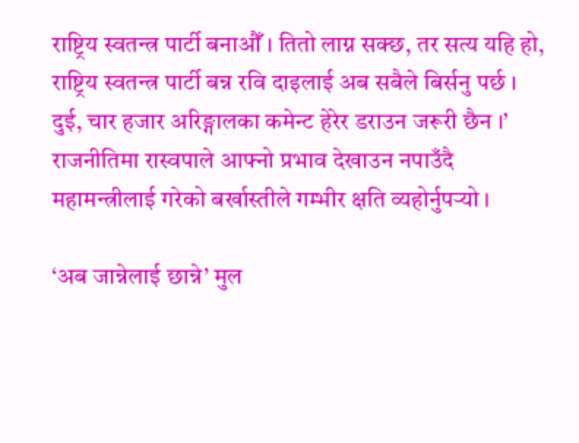राष्ट्रिय स्वतन्त्र पार्टी बनाऔँ । तितो लाग्न सक्छ, तर सत्य यहि हो, राष्ट्रिय स्वतन्त्र पार्टी बन्न रवि दाइलाई अब सबैले बिर्सनु पर्छ । दुई, चार हजार अरिङ्गालका कमेन्ट हेरेर डराउन जरूरी छैन ।’ राजनीतिमा रास्वपाले आफ्नो प्रभाव देखाउन नपाउँदै महामन्त्रीलाई गरेको बर्खास्तीले गम्भीर क्षति व्यहोर्नुपर्‍यो ।

‘अब जान्नेलाई छान्ने’ मुल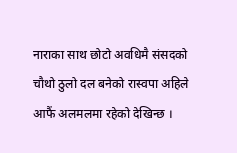नाराका साथ छोटो अवधिमै संसदको चौथो ठुलो दल बनेको रास्वपा अहिले आफैं अलमलमा रहेको देखिन्छ ।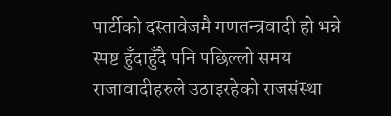पार्टीको दस्तावेजमै गणतन्त्रवादी हो भन्ने स्पष्ट हुँदाहुँदै पनि पछिल्लो समय राजावादीहरुले उठाइरहेको राजसंस्था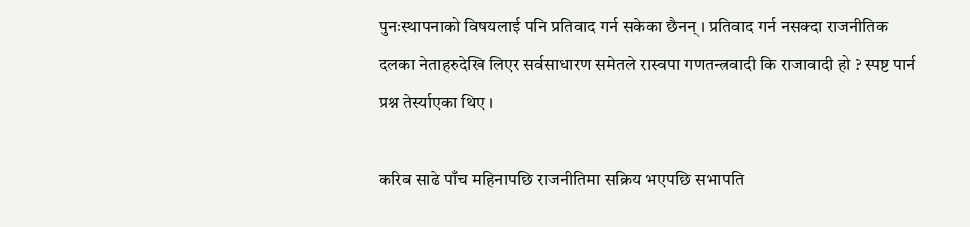पुनःस्थापनाको विषयलाई पनि प्रतिवाद गर्न सकेका छैनन् । प्रतिवाद गर्न नसक्दा राजनीतिक दलका नेताहरुदेखि लिएर सर्वसाधारण समेतले रास्वपा गणतन्त्रवादी कि राजावादी हो ? स्पष्ट पार्न प्रश्न तेर्स्याएका थिए ।

करिब साढे पाँच महिनापछि राजनीतिमा सक्रिय भएपछि सभापति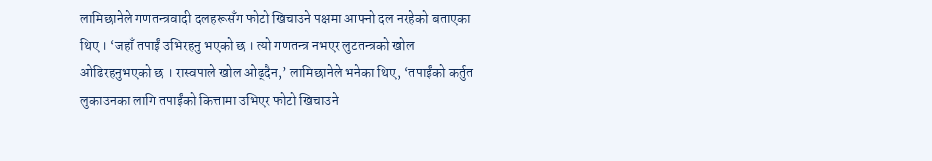लामिछानेले गणतन्त्रवादी दलहरूसँग फोटो खिचाउने पक्षमा आफ्नो दल नरहेको बताएका थिए । ‘जहाँ तपाईं उभिरहनु भएको छ । त्यो गणतन्त्र नभएर लुटतन्त्रको खोल ओढिरहनुभएको छ । रास्वपाले खोल ओढ्दैन,’ लामिछानेले भनेका थिए, ‘तपाईंको कर्तुत लुकाउनका लागि तपाईंको कित्तामा उभिएर फोटो खिचाउने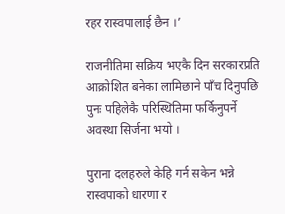रहर रास्वपालाई छैन ।’

राजनीतिमा सक्रिय भएकै दिन सरकारप्रति आक्रोशित बनेका लामिछाने पाँच दिनुपछि पुनः पहिलेकै परिस्थितिमा फर्किनुपर्ने अवस्था सिर्जना भयो ।

पुराना दलहरुले केहि गर्न सकेन भन्ने रास्वपाको धारणा र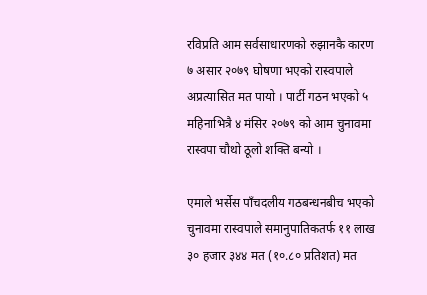रविप्रति आम सर्वसाधारणको रुझानकै कारण ७ असार २०७९ घोषणा भएको रास्वपाले अप्रत्यासित मत पायो । पार्टी गठन भएको ५ महिनाभित्रै ४ मंसिर २०७९ को आम चुनावमा रास्वपा चौथो ठूलो शक्ति बन्यो ।

एमाले भर्सेस पाँचदलीय गठबन्धनबीच भएको चुनावमा रास्वपाले समानुपातिकतर्फ ११ लाख ३० हजार ३४४ मत (१०.८० प्रतिशत) मत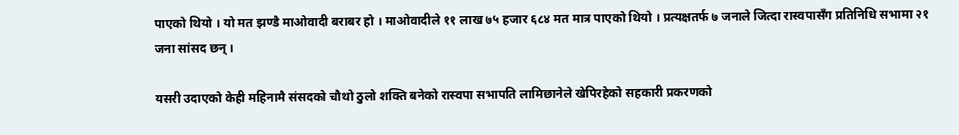पाएको थियो । यो मत झण्डै माओवादी बराबर हो । माओवादीले ११ लाख ७५ हजार ६८४ मत मात्र पाएको थियो । प्रत्यक्षतर्फ ७ जनाले जित्दा रास्वपासँग प्रतिनिधि सभामा २१ जना सांसद छन् ।

यसरी उदाएको केही महिनामै संसदको चौथो ठुलो शक्ति बनेको रास्वपा सभापति लामिछानेले खेपिरहेको सहकारी प्रकरणको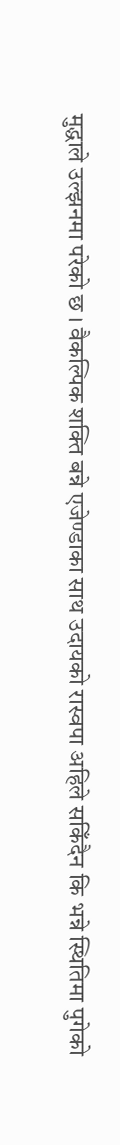मुद्धाले उल्झनमा परेको छ । वैकल्पिक शक्ति बन्ने एजेण्डाका साथ उदायको रास्वपा अहिले सकिँदैन कि भन्ने स्थितिमा पुगेको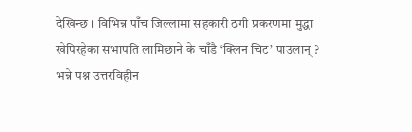देखिन्छ । विभिन्न पाँच जिल्लामा सहकारी ठगी प्रकरणमा मुद्धा खेपिरहेका सभापति लामिछाने के चाँडै ‘क्लिन चिट’ पाउलान् ? भन्ने पश्न उत्तरविहीन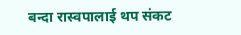बन्दा रास्वपालाई थप संकट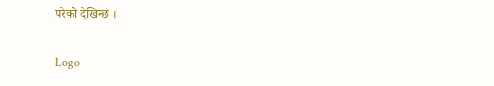परेको देखिन्छ ।

Logo